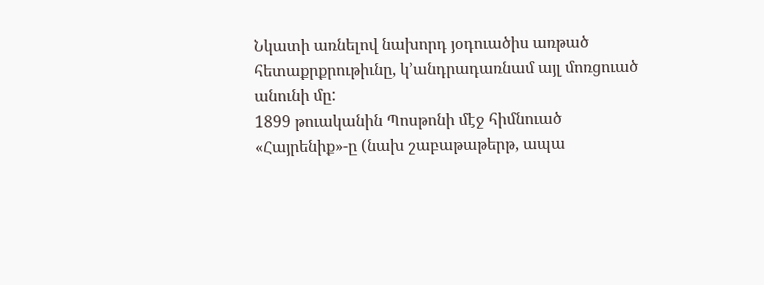Նկատի առնելով նախորդ յօդուածիս առթած հետաքրքրութիւնը, կ’անդրադառնամ այլ մոռցուած անունի մը:
1899 թուականին Պոսթոնի մէջ հիմնուած «Հայրենիք»-ը (նախ շաբաթաթերթ, ապա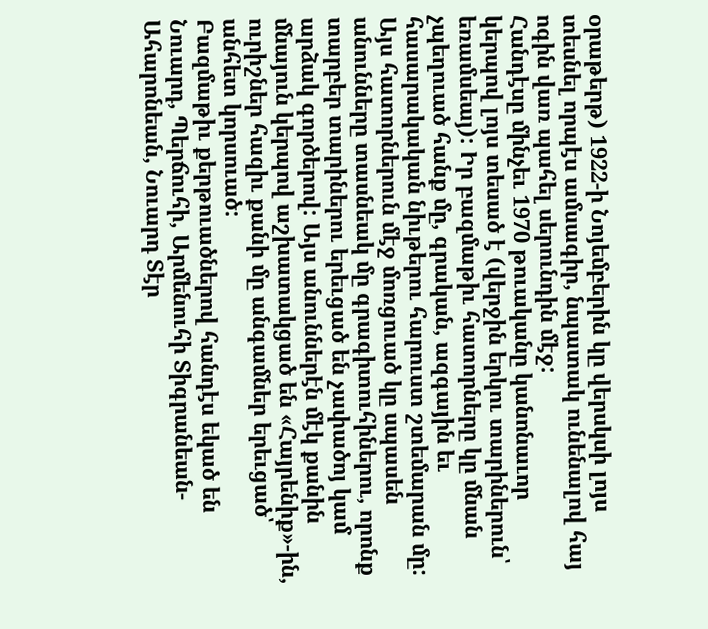օրաթերթ) 1922-ի Նոյեմբերին կը վերսկսի լոյս տեսնել որպէս ամսագիր, նպատակ ունենալով հայ ոգին վառ պահել սերունդին մէջ:
Հանդէսը մինչեւ 1970 թուականը կանոնաւոր կերպով լոյս տեսած է (վերջին երկու տարիներուն՝  եռամսեայ): Իր բազմաթիւ հատորները կը մնան չպեղուած հանք մը, գրական, ազգային եւ հասարակական նիւթերու հարուստ շտեմարան մը:
Այս հատորներուն մէջ մոռցուած կը սպասեն անունները տասնեակ մը գրագիտուհիներու, որոնք տարբեր տարիներու երեւցած են չափածոյ կամ արձակ գործերով: Այս անուններէն մէկ քանին մնայուն կերպով աշխատակցած են «Հայրենիք»-ին, ուրիշներ հազիւ քանի մը անգամներ երեւցած՝ անհետ կորսուած:
Բազմաթիւ քերթուածներով հանդէս եկած են Նուարդ, Պերճուհի, Արմենուհի Տիգրանեան-Ահարոնեան, Նուարդ Տէր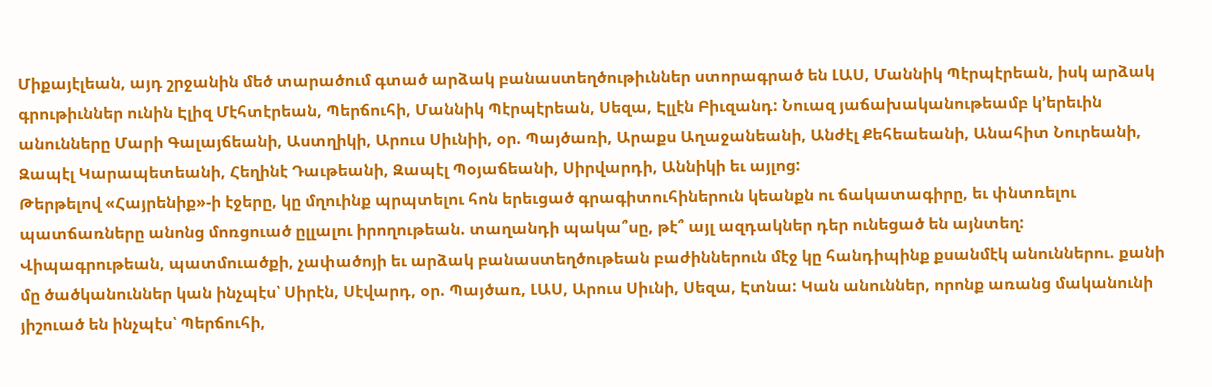Միքայէլեան, այդ շրջանին մեծ տարածում գտած արձակ բանաստեղծութիւններ ստորագրած են ԼԱՍ, Մաննիկ Պէրպէրեան, իսկ արձակ գրութիւններ ունին Էլիզ Մէհտէրեան, Պերճուհի, Մաննիկ Պէրպէրեան, Սեզա, Էլլէն Բիւզանդ: Նուազ յաճախականութեամբ կ’երեւին անունները Մարի Գալայճեանի, Աստղիկի, Արուս Սիւնիի, օր. Պայծառի, Արաքս Աղաջանեանի, Անժէլ Քեհեաեանի, Անահիտ Նուրեանի, Զապէլ Կարապետեանի, Հեղինէ Դաւթեանի, Զապէլ Պօյաճեանի, Սիրվարդի, Աննիկի եւ այլոց:
Թերթելով «Հայրենիք»-ի էջերը, կը մղուինք պրպտելու հոն երեւցած գրագիտուհիներուն կեանքն ու ճակատագիրը, եւ փնտռելու պատճառները անոնց մոռցուած ըլլալու իրողութեան. տաղանդի պակա՞սը, թէ՞ այլ ազդակներ դեր ունեցած են այնտեղ:
Վիպագրութեան, պատմուածքի, չափածոյի եւ արձակ բանաստեղծութեան բաժիններուն մէջ կը հանդիպինք քսանմէկ անուններու. քանի մը ծածկանուններ կան ինչպէս՝ Սիրէն, Սէվարդ, օր. Պայծառ, ԼԱՍ, Արուս Սիւնի, Սեզա, Էտնա: Կան անուններ, որոնք առանց մականունի յիշուած են ինչպէս՝ Պերճուհի,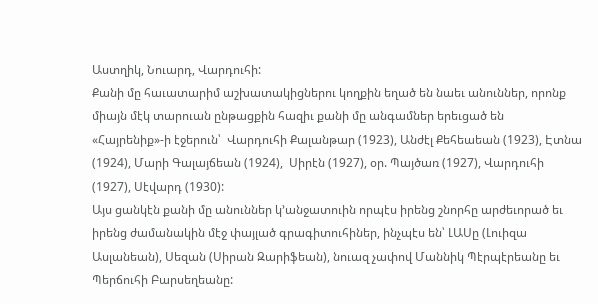Աստղիկ, Նուարդ, Վարդուհի:
Քանի մը հաւատարիմ աշխատակիցներու կողքին եղած են նաեւ անուններ, որոնք միայն մէկ տարուան ընթացքին հազիւ քանի մը անգամներ երեւցած են «Հայրենիք»-ի էջերուն՝  Վարդուհի Քալանթար (1923), Անժէլ Քեհեաեան (1923), Էտնա (1924), Մարի Գալայճեան (1924),  Սիրէն (1927), օր. Պայծառ (1927), Վարդուհի (1927), Սէվարդ (1930):
Այս ցանկէն քանի մը անուններ կ’անջատուին որպէս իրենց շնորհը արժեւորած եւ իրենց ժամանակին մէջ փայլած գրագիտուհիներ, ինչպէս են՝ ԼԱՍը (Լուիզա Ասլանեան), Սեզան (Սիրան Զարիֆեան), նուազ չափով Մաննիկ Պէրպէրեանը եւ Պերճուհի Բարսեղեանը: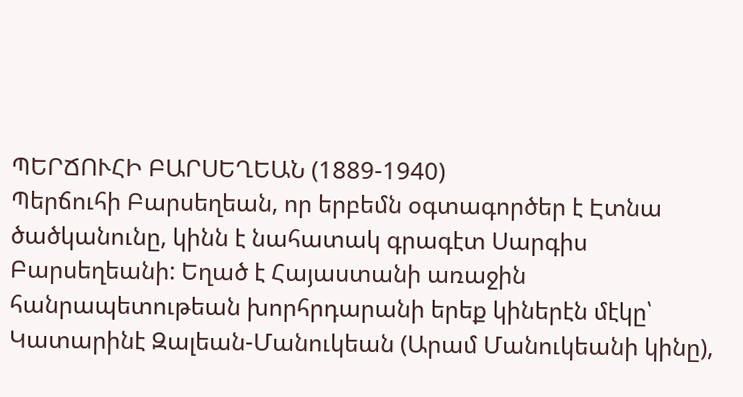ՊԵՐՃՈՒՀԻ ԲԱՐՍԵՂԵԱՆ (1889-1940)
Պերճուհի Բարսեղեան, որ երբեմն օգտագործեր է Էտնա ծածկանունը, կինն է նահատակ գրագէտ Սարգիս Բարսեղեանի: Եղած է Հայաստանի առաջին հանրապետութեան խորհրդարանի երեք կիներէն մէկը՝ Կատարինէ Զալեան-Մանուկեան (Արամ Մանուկեանի կինը),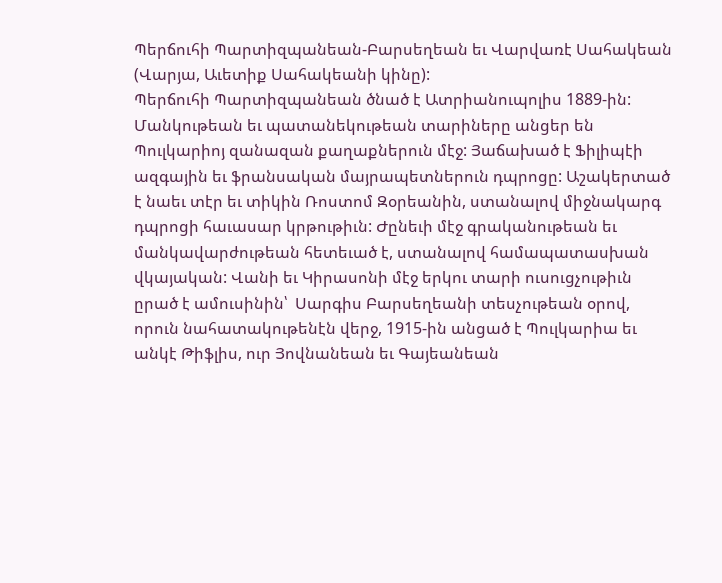Պերճուհի Պարտիզպանեան-Բարսեղեան եւ Վարվառէ Սահակեան (Վարյա, Աւետիք Սահակեանի կինը):
Պերճուհի Պարտիզպանեան ծնած է Ատրիանուպոլիս 1889-ին: Մանկութեան եւ պատանեկութեան տարիները անցեր են Պուլկարիոյ զանազան քաղաքներուն մէջ: Յաճախած է Ֆիլիպէի ազգային եւ ֆրանսական մայրապետներուն դպրոցը: Աշակերտած է նաեւ տէր եւ տիկին Ռոստոմ Զօրեանին, ստանալով միջնակարգ դպրոցի հաւասար կրթութիւն: Ժընեւի մէջ գրականութեան եւ մանկավարժութեան հետեւած է, ստանալով համապատասխան վկայական: Վանի եւ Կիրասոնի մէջ երկու տարի ուսուցչութիւն ըրած է ամուսինին՝  Սարգիս Բարսեղեանի տեսչութեան օրով, որուն նահատակութենէն վերջ, 1915-ին անցած է Պուլկարիա եւ անկէ Թիֆլիս, ուր Յովնանեան եւ Գայեանեան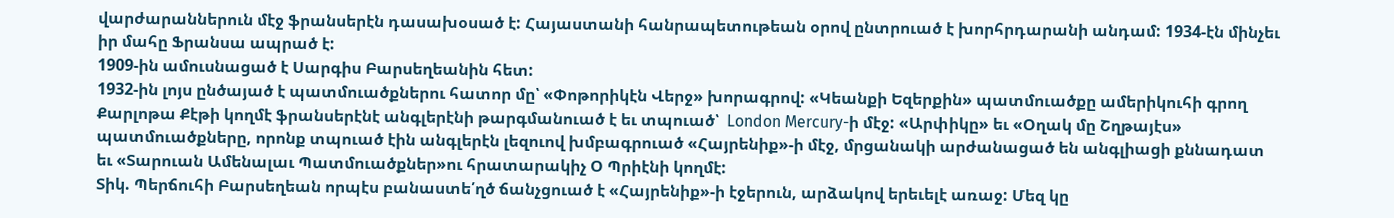վարժարաններուն մէջ ֆրանսերէն դասախօսած է: Հայաստանի հանրապետութեան օրով ընտրուած է խորհրդարանի անդամ: 1934-էն մինչեւ իր մահը Ֆրանսա ապրած է:
1909-ին ամուսնացած է Սարգիս Բարսեղեանին հետ:
1932-ին լոյս ընծայած է պատմուածքներու հատոր մը՝ «Փոթորիկէն Վերջ» խորագրով: «Կեանքի Եզերքին» պատմուածքը ամերիկուհի գրող Քարլոթա Քէթի կողմէ ֆրանսերէնէ անգլերէնի թարգմանուած է եւ տպուած՝  London Mercury-ի մէջ: «Արփիկը» եւ «Օղակ մը Շղթայէս» պատմուածքները, որոնք տպուած էին անգլերէն լեզուով խմբագրուած «Հայրենիք»-ի մէջ, մրցանակի արժանացած են անգլիացի քննադատ եւ «Տարուան Ամենալաւ Պատմուածքներ»ու հրատարակիչ Օ Պրիէնի կողմէ:
Տիկ. Պերճուհի Բարսեղեան որպէս բանաստե՛ղծ ճանչցուած է «Հայրենիք»-ի էջերուն, արձակով երեւելէ առաջ: Մեզ կը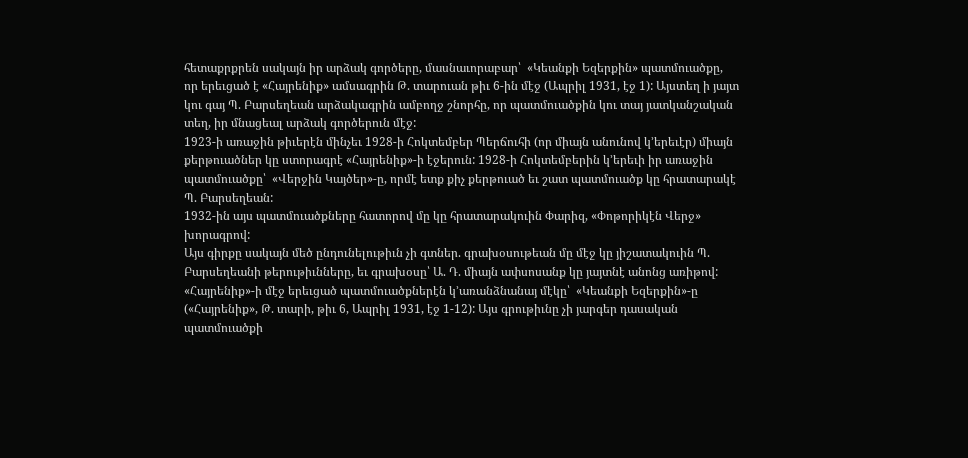հետաքրքրեն սակայն իր արձակ գործերը, մասնաւորաբար՝  «Կեանքի Եզերքին» պատմուածքը, որ երեւցած է «Հայրենիք» ամսագրին Թ. տարուան թիւ 6-ին մէջ (Ապրիլ 1931, էջ 1): Այստեղ ի յայտ կու գայ Պ. Բարսեղեան արձակագրին ամբողջ շնորհը, որ պատմուածքին կու տայ յատկանշական տեղ, իր մնացեալ արձակ գործերուն մէջ:
1923-ի առաջին թիւերէն մինչեւ 1928-ի Հոկտեմբեր Պերճուհի (որ միայն անունով կ’երեւէր) միայն քերթուածներ կը ստորագրէ «Հայրենիք»-ի էջերուն: 1928-ի Հոկտեմբերին կ’երեւի իր առաջին պատմուածքը՝  «Վերջին Կայծեր»-ը, որմէ ետք քիչ քերթուած եւ շատ պատմուածք կը հրատարակէ Պ. Բարսեղեան:
1932-ին այս պատմուածքները հատորով մը կը հրատարակուին Փարիզ, «Փոթորիկէն Վերջ» խորագրով:
Այս գիրքը սակայն մեծ ընդունելութիւն չի գտներ. գրախօսութեան մը մէջ կը յիշատակուին Պ. Բարսեղեանի թերութիւնները, եւ գրախօսը՝ Ա. Դ. միայն ափսոսանք կը յայտնէ անոնց առիթով:
«Հայրենիք»-ի մէջ երեւցած պատմուածքներէն կ’առանձնանայ մէկը՝  «Կեանքի Եզերքին»-ը («Հայրենիք», Թ. տարի, թիւ 6, Ապրիլ 1931, էջ 1-12): Այս գրութիւնը չի յարգեր դասական պատմուածքի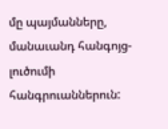մը պայմանները, մանաւանդ հանգոյց-լուծումի հանգրուաններուն: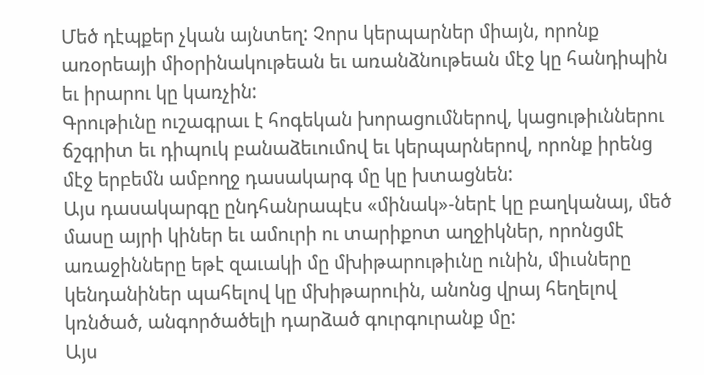Մեծ դէպքեր չկան այնտեղ: Չորս կերպարներ միայն, որոնք առօրեայի միօրինակութեան եւ առանձնութեան մէջ կը հանդիպին եւ իրարու կը կառչին:
Գրութիւնը ուշագրաւ է հոգեկան խորացումներով, կացութիւններու ճշգրիտ եւ դիպուկ բանաձեւումով եւ կերպարներով, որոնք իրենց մէջ երբեմն ամբողջ դասակարգ մը կը խտացնեն:
Այս դասակարգը ընդհանրապէս «մինակ»-ներէ կը բաղկանայ, մեծ մասը այրի կիներ եւ ամուրի ու տարիքոտ աղջիկներ, որոնցմէ առաջինները եթէ զաւակի մը մխիթարութիւնը ունին, միւսները կենդանիներ պահելով կը մխիթարուին, անոնց վրայ հեղելով կռնծած, անգործածելի դարձած գուրգուրանք մը:
Այս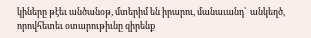կիները թէեւ անծանօթ, մտերիմ են իրարու, մանաւանդ՝  անկեղծ, որովհետեւ օտարութիւնը զիրենք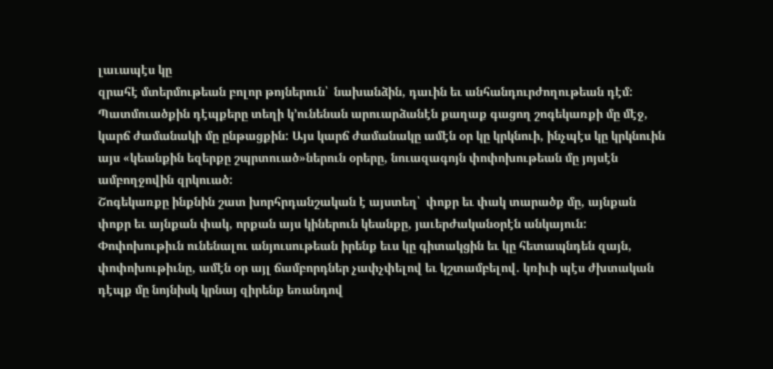լաւապէս կը
զրահէ մտերմութեան բոլոր թոյներուն՝  նախանձին, դաւին եւ անհանդուրժողութեան դէմ:
Պատմուածքին դէպքերը տեղի կ’ունենան արուարձանէն քաղաք գացող շոգեկառքի մը մէջ, կարճ ժամանակի մը ընթացքին: Այս կարճ ժամանակը ամէն օր կը կրկնուի, ինչպէս կը կրկնուին այս «կեանքին եզերքը շպրտուած»ներուն օրերը, նուազագոյն փոփոխութեան մը յոյսէն ամբողջովին զրկուած:
Շոգեկառքը ինքնին շատ խորհրդանշական է այստեղ՝  փոքր եւ փակ տարածք մը, այնքան փոքր եւ այնքան փակ, որքան այս կիներուն կեանքը, յաւերժականօրէն անկայուն:
Փոփոխութիւն ունենալու անյուսութեան իրենք եւս կը գիտակցին եւ կը հետապնդեն զայն, փոփոխութիւնը, ամէն օր այլ ճամբորդներ չափչփելով եւ կշտամբելով. կռիւի պէս ժխտական դէպք մը նոյնիսկ կրնայ զիրենք եռանդով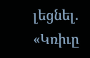լեցնել.
«Կռիւը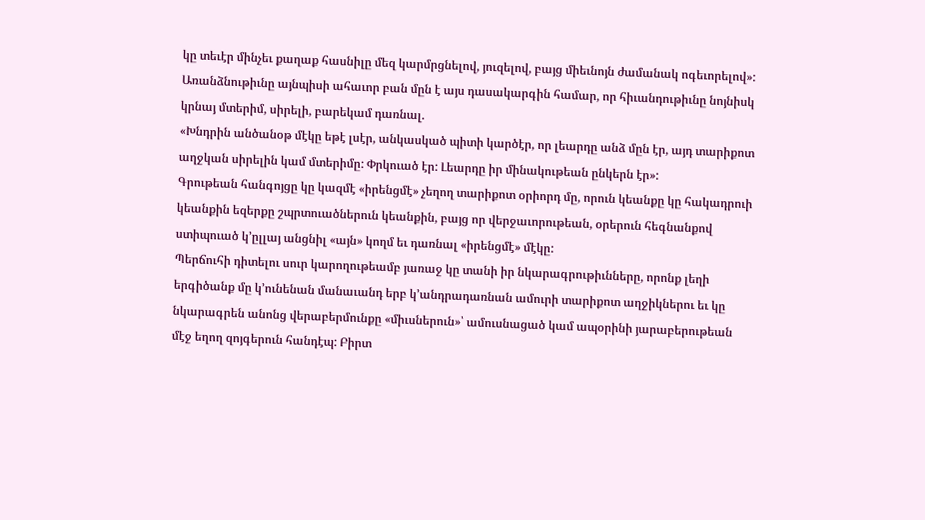կը տեւէր մինչեւ քաղաք հասնիլը մեզ կարմրցնելով, յուզելով, բայց միեւնոյն ժամանակ ոգեւորելով»:
Առանձնութիւնը այնպիսի ահաւոր բան մըն է այս դասակարգին համար, որ հիւանդութիւնը նոյնիսկ կրնայ մտերիմ, սիրելի, բարեկամ դառնալ.
«Խնդրին անծանօթ մէկը եթէ լսէր, անկասկած պիտի կարծէր, որ լեարդը անձ մըն էր, այդ տարիքոտ աղջկան սիրելին կամ մտերիմը: Փրկուած էր: Լեարդը իր մինակութեան ընկերն էր»:
Գրութեան հանգոյցը կը կազմէ «իրենցմէ» չեղող տարիքոտ օրիորդ մը, որուն կեանքը կը հակադրուի կեանքին եզերքը շպրտուածներուն կեանքին, բայց որ վերջաւորութեան, օրերուն հեգնանքով ստիպուած կ’ըլլայ անցնիլ «այն» կողմ եւ դառնալ «իրենցմէ» մէկը:
Պերճուհի դիտելու սուր կարողութեամբ յառաջ կը տանի իր նկարագրութիւնները, որոնք լեղի երգիծանք մը կ’ունենան մանաւանդ երբ կ’անդրադառնան ամուրի տարիքոտ աղջիկներու եւ կը նկարագրեն անոնց վերաբերմունքը «միւսներուն»՝ ամուսնացած կամ ապօրինի յարաբերութեան մէջ եղող զոյգերուն հանդէպ: Բիրտ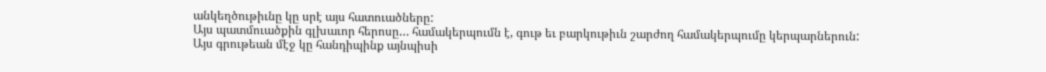անկեղծութիւնը կը սրէ այս հատուածները:
Այս պատմուածքին գլխաւոր հերոսը… համակերպումն է, գութ եւ բարկութիւն շարժող համակերպումը կերպարներուն:
Այս գրութեան մէջ կը հանդիպինք այնպիսի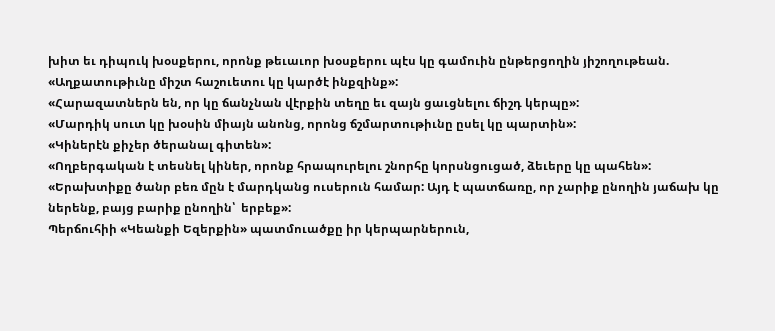խիտ եւ դիպուկ խօսքերու, որոնք թեւաւոր խօսքերու պէս կը գամուին ընթերցողին յիշողութեան.
«Աղքատութիւնը միշտ հաշուետու կը կարծէ ինքզինք»:
«Հարազատներն են, որ կը ճանչնան վէրքին տեղը եւ զայն ցաւցնելու ճիշդ կերպը»:
«Մարդիկ սուտ կը խօսին միայն անոնց, որոնց ճշմարտութիւնը ըսել կը պարտին»:
«Կիներէն քիչեր ծերանալ գիտեն»:
«Ողբերգական է տեսնել կիներ, որոնք հրապուրելու շնորհը կորսնցուցած, ձեւերը կը պահեն»:
«Երախտիքը ծանր բեռ մըն է մարդկանց ուսերուն համար: Այդ է պատճառը, որ չարիք ընողին յաճախ կը ներենք, բայց բարիք ընողին՝  երբեք»:
Պերճուհիի «Կեանքի Եզերքին» պատմուածքը իր կերպարներուն,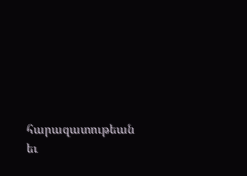հարազատութեան եւ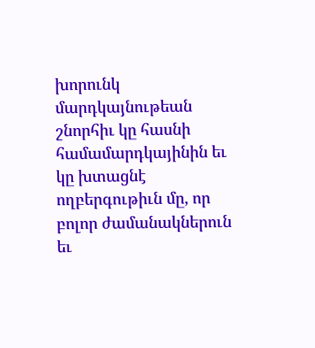խորունկ մարդկայնութեան շնորհիւ կը հասնի համամարդկայինին եւ կը խտացնէ ողբերգութիւն մը, որ բոլոր ժամանակներուն եւ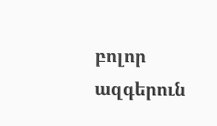բոլոր ազգերուն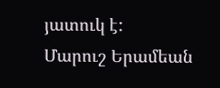յատուկ է:
Մարուշ Երամեան